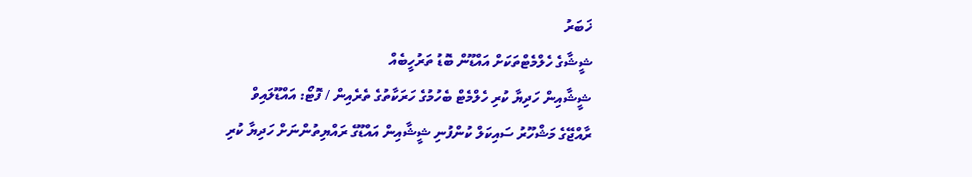ޚަބަރު
ޝީޝާގެ ހެލްމެޓްތަކަށް އައްޑޫން ބޮޑު ތަރުހީބެއް
ޝީޝާއިން ހަދިޔާ ކުރި ހެލްމެޓް ބެހުމުގެ ހަރަކާތުގެ ތެރެއިން / ފޮޓޯ: އައްޑޫލައިވް
ރާއްޖޭގެ މަޝްހޫރު ސައިކަލް ކުންފުނި ޝީޝާއިން އައްޑޫގެ ރައްޔިތުންނަށް ހަދިޔާ ކުރި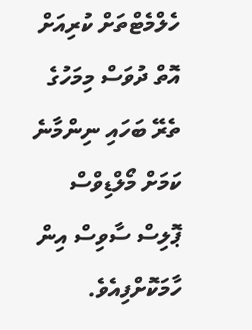ހެލްމެޓްތަށް ކުރިއަށް އޮތް ދުވަސް މިމަހުގެ ތެރޭ ބަހައި ނިންމާނެ ކަމަށް މޯލްޑިވްސް ޕޮލިސް ސާވިސް އިން ހާމަކޮށްފިއެވެ.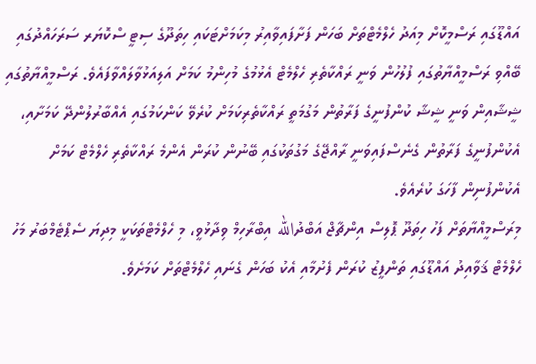އައްޑޫގައި ރަސްމީކޮށް މިއަދު ހެލްމެޓްތަށް ބަހަން ފަށާފައިވާއިރު މިކަމަށްޓަކައި ހިތަދޫގެ ސިޓީ ސްކޮޔަރ ސަރަހައްދުގައި ބޭއްވި ރަސްމީއްޔާތުގައި ފުލުހުން ވަނީ ރައްކާތެރި ހެލްމެޓް އެޅުމުގެ މުހިންމު ކަމަށް އަލިއަޅުވާލައްވާފައެވެ. ރަސްމީއްޔާތުގައި ޝީޝާއިން ވަނީ ޝީޝާ ކުންފުނީގެ ފަރާތުން މަގުމަތީ ރައްކާތެރިކަމަށް ކުރެވޭ ކަންކަމުގައި އެއްބާރުލުންދޭ ކަމަށާއި، އެކުންފުނީގެ ފަރާތުން ގެނެސްފައިވަނީ ރާއްޖޭގެ މަގުތަކުގައި ބޭނުން ކުރަން އެންމެ ރައްކާތެރި ހެލްމެޓް ކަމަށް އެކުންފުނިން ފާހަގަ ކުރެއެވެ.
މިރަސްމީއްޔާތަށް ފަހު ހިތަދޫ ޕޮލިސް އިންޗާޖް އަބްދުالله އިބްރާހިމް ވިދާޅުވީ، މި ހެލްމެޓްތަކަކީ މިދިޔަ ސެޕްޓެމްބަރު މަހު ހެލްމެޓް ޤަވާއިދު އައްޑޫގައި ތަންފީޒު ކުރަން ފެށުމާއި އެކު ބަހަން ގެނައި ހެލްމެޓްތަށް ކަމަށެވެ.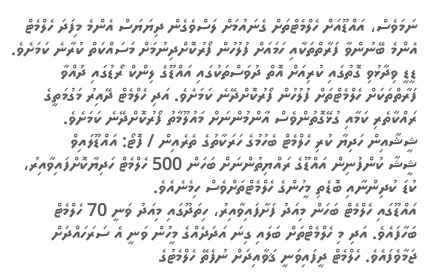ނަމަވެސް، އައްޑޫއަށް ހެލްމެޓްތަށް ގެނައުމަށް ލަސްވެގެން ދިޔަޔަސް އެންމެ މިފަދަ ހެލްމެޓް އެންމެ ބޭނުންވާ ފަރާތްތަކާއި ހަމައަށް ފުލުހުން ފޯރުކޮށްދިނުމަށް މަސައްކަތް ކުރާނެ ކަމަށެވެ.
ޑީޑީ ވިދާޅުވި ގޮތުގައި ކުރިއަށް އޮތް ދުވަސްތަކުގައި އައްޑޫގެ ލިންކް ރޯޑުގައި ދުއްވާ ފަރާތްތަކަށް ހެލްމެޓްތަށް ފުލުހުން ފޯރުކޮށްދޭނެ ކަމަށެވެ. އަދި ހެލްމެޓް ދޭއިރު މަގުމަތީގެ ރައްކާތެރި ކަމާއި ގުޅޭގޮތުންވެސް އާންމުންނަށް މައުލޫމާތު ފޯރުކޮށްދޭނެ ކަމަށެވެ.
ޝީޝާއިން ހަދިޔާ ކުރި ހެލްމެޓް ބެހުމުގެ ހަރަކާތުގެ ތެރެއިން / ފޮޓޯ: އައްޑޫލައިވް
ޝީޝާ ކުންފުނިން އައްޑޫގެ ރައްޔިތުންނަށް ބަހަން 500 ހެލްމެޓް ހަދިޔާކޮށްފައިވާއިރު، ކުޑަ ކުދިންނާއި ބޮޑެތި މީހުންގެ ހެލްމެޓްތަށްވެސް ހިމެނެއެވެ.
އައްޑޫގައި ހެލްމެޓް ބަހަން މިއަދު ފަށާފައިވާއިރު، ހިތަދޫގައި މިއަދު ވަނީ 70 ހެލްމެޓް ބަހާފައެވެ. އަދި މި ހެލްމެޓްތަށް ބަލައި ގިނަ އަދަދެއްގެ މީހުން ވަނީ އެ ސަރަހައްދަށް ޖަމާވެފައެވެ. ހެލްމެޓް ދީފައިވަނީ ޤަވާއިދަށް ނުފެތޭ ހެލްމެޓުގެ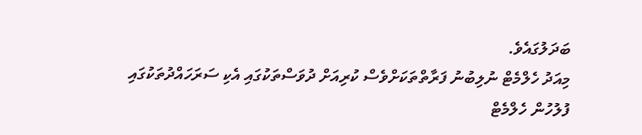ބަދަލުގައެވެ.
މިއަދު ހެލްމެޓް ނުލިބުނު ފަރާތްތަކަށްވެސް ކުރިއަށް ދުވަސްތަކުގައި އެކި ސަރަހައްދުތަކުގައި ފުލުހުން ހެލްމެޓް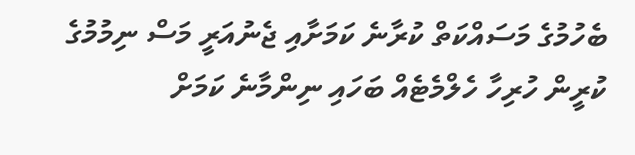ބެހުމުގެ މަސައްކަތް ކުރާނެ ކަމަށާއި ޖެނުއަރީ މަސް ނިމުމުގެ ކުރީން ހުރިހާ ހެލްމެޓެއް ބަހައި ނިންމާނެ ކަމަށް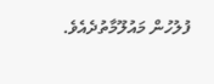ފުލުހުން މައުލޫމާތުދެއެވެ.